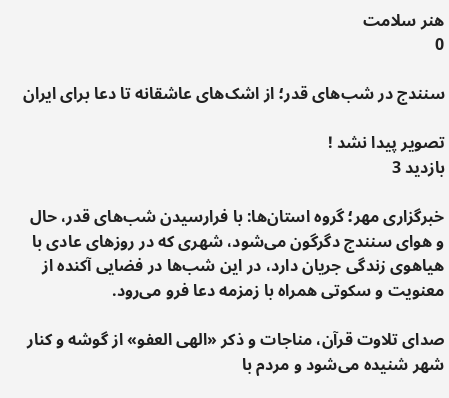هنر سلامت
0

سنندج در شب‌های قدر؛ از اشک‌های عاشقانه تا دعا برای ایران

تصویر پیدا نشد !
بازدید 3

خبرگزاری مهر؛ گروه استان‌ها: با فرارسیدن شب‌های قدر، حال و هوای سنندج دگرگون می‌شود، شهری که در روزهای عادی با هیاهوی زندگی جریان دارد، در این شب‌ها در فضایی آکنده از معنویت و سکوتی همراه با زمزمه دعا فرو می‌رود.

صدای تلاوت قرآن، مناجات و ذکر «الهی العفو» از گوشه و کنار شهر شنیده می‌شود و مردم با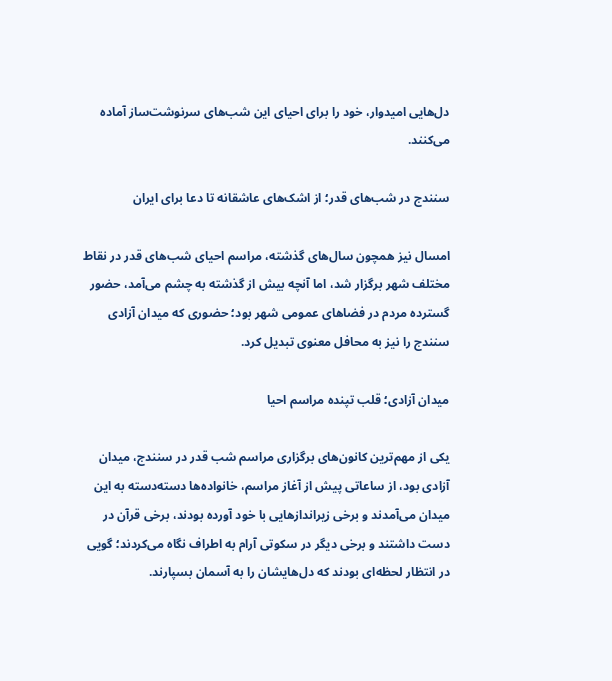دل‌هایی امیدوار، خود را برای احیای این شب‌های سرنوشت‌ساز آماده می‌کنند.

سنندج در شب‌های قدر؛ از اشک‌های عاشقانه تا دعا برای ایران

امسال نیز همچون سال‌های گذشته، مراسم احیای شب‌های قدر در نقاط مختلف شهر برگزار شد، اما آنچه بیش از گذشته به چشم می‌آمد، حضور گسترده مردم در فضاهای عمومی شهر بود؛ حضوری که میدان آزادی سنندج را نیز به محافل معنوی تبدیل کرد.

میدان آزادی؛ قلب تپنده مراسم احیا

یکی از مهم‌ترین کانون‌های برگزاری مراسم شب قدر در سنندج، میدان آزادی بود، از ساعاتی پیش از آغاز مراسم، خانواده‌ها دسته‌دسته به این میدان می‌آمدند و برخی زیراندازهایی با خود آورده بودند، برخی قرآن در دست داشتند و برخی دیگر در سکوتی آرام به اطراف نگاه می‌کردند؛ گویی در انتظار لحظه‌ای بودند که دل‌هایشان را به آسمان بسپارند.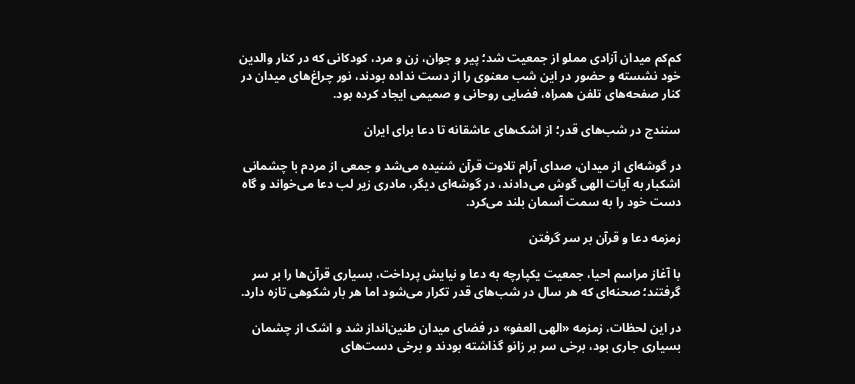کم‌کم میدان آزادی مملو از جمعیت شد؛ پیر و جوان، زن و مرد، کودکانی که در کنار والدین خود نشسته و حضور در این شب معنوی را از دست نداده بودند، نور چراغ‌های میدان در کنار صفحه‌های تلفن همراه، فضایی روحانی و صمیمی ایجاد کرده بود.

سنندج در شب‌های قدر؛ از اشک‌های عاشقانه تا دعا برای ایران

در گوشه‌ای از میدان، صدای آرام تلاوت قرآن شنیده می‌شد و جمعی از مردم با چشمانی اشکبار به آیات الهی گوش می‌دادند، در گوشه‌ای دیگر، مادری زیر لب دعا می‌خواند و گاه دست خود را به سمت آسمان بلند می‌کرد.

زمزمه دعا و قرآن بر سر گرفتن

با آغاز مراسم احیا، جمعیت یکپارچه به دعا و نیایش پرداخت، بسیاری قرآن‌ها را بر سر گرفتند؛ صحنه‌ای که هر سال در شب‌های قدر تکرار می‌شود اما هر بار شکوهی تازه دارد.

در این لحظات، زمزمه «الهی العفو» در فضای میدان طنین‌انداز شد و اشک از چشمان بسیاری جاری بود، برخی سر بر زانو گذاشته بودند و برخی دست‌های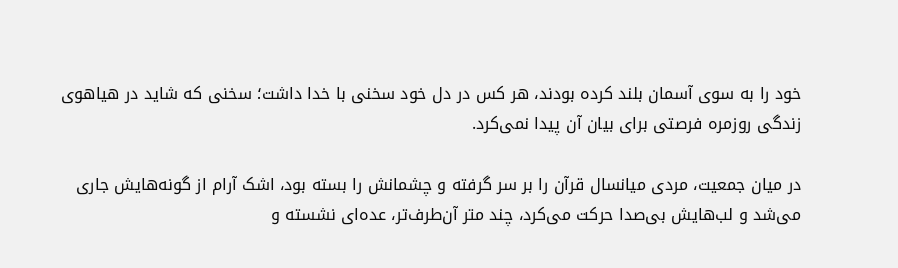خود را به سوی آسمان بلند کرده بودند، هر کس در دل خود سخنی با خدا داشت؛ سخنی که شاید در هیاهوی زندگی روزمره فرصتی برای بیان آن پیدا نمی‌کرد.

در میان جمعیت، مردی میانسال قرآن را بر سر گرفته و چشمانش را بسته بود، اشک آرام از گونه‌هایش جاری می‌شد و لب‌هایش بی‌صدا حرکت می‌کرد، چند متر آن‌طرف‌تر، عده‌ای نشسته و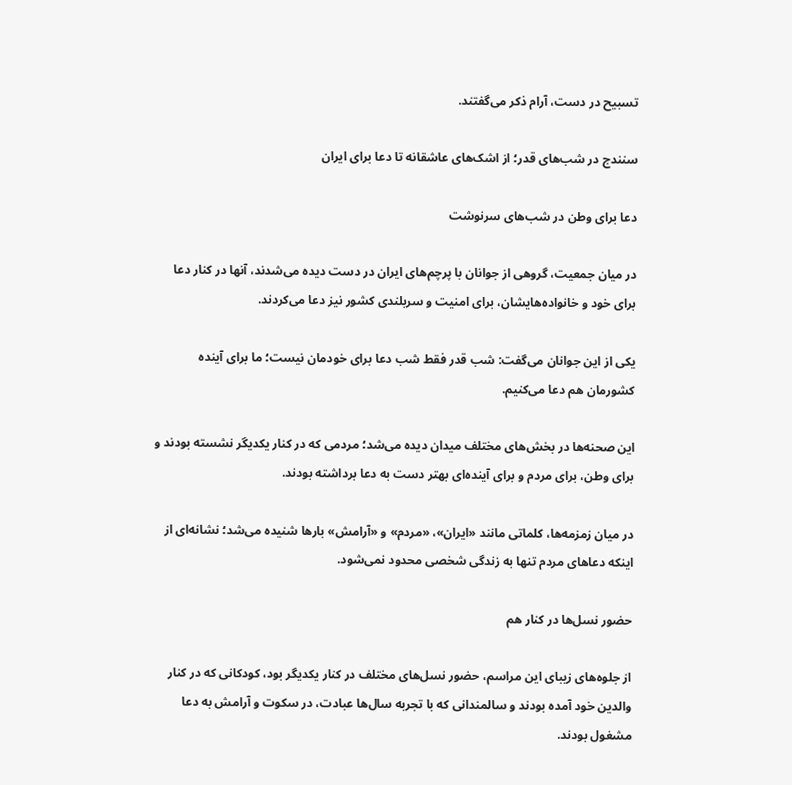تسبیح در دست، آرام ذکر می‌گفتند.

سنندج در شب‌های قدر؛ از اشک‌های عاشقانه تا دعا برای ایران

دعا برای وطن در شب‌های سرنوشت

در میان جمعیت، گروهی از جوانان با پرچم‌های ایران در دست دیده می‌شدند، آنها در کنار دعا برای خود و خانواده‌هایشان، برای امنیت و سربلندی کشور نیز دعا می‌کردند.

یکی از این جوانان می‌گفت: شب قدر فقط شب دعا برای خودمان نیست؛ ما برای آینده کشورمان هم دعا می‌کنیم.

این صحنه‌ها در بخش‌های مختلف میدان دیده می‌شد؛ مردمی که در کنار یکدیگر نشسته بودند و برای وطن، برای مردم و برای آینده‌ای بهتر دست به دعا برداشته بودند.

در میان زمزمه‌ها، کلماتی مانند «ایران»، «مردم» و «آرامش» بارها شنیده می‌شد؛ نشانه‌ای از اینکه دعاهای مردم تنها به زندگی شخصی محدود نمی‌شود.

حضور نسل‌ها در کنار هم

از جلوه‌های زیبای این مراسم، حضور نسل‌های مختلف در کنار یکدیگر بود، کودکانی که در کنار والدین خود آمده بودند و سالمندانی که با تجربه سال‌ها عبادت، در سکوت و آرامش به دعا مشغول بودند.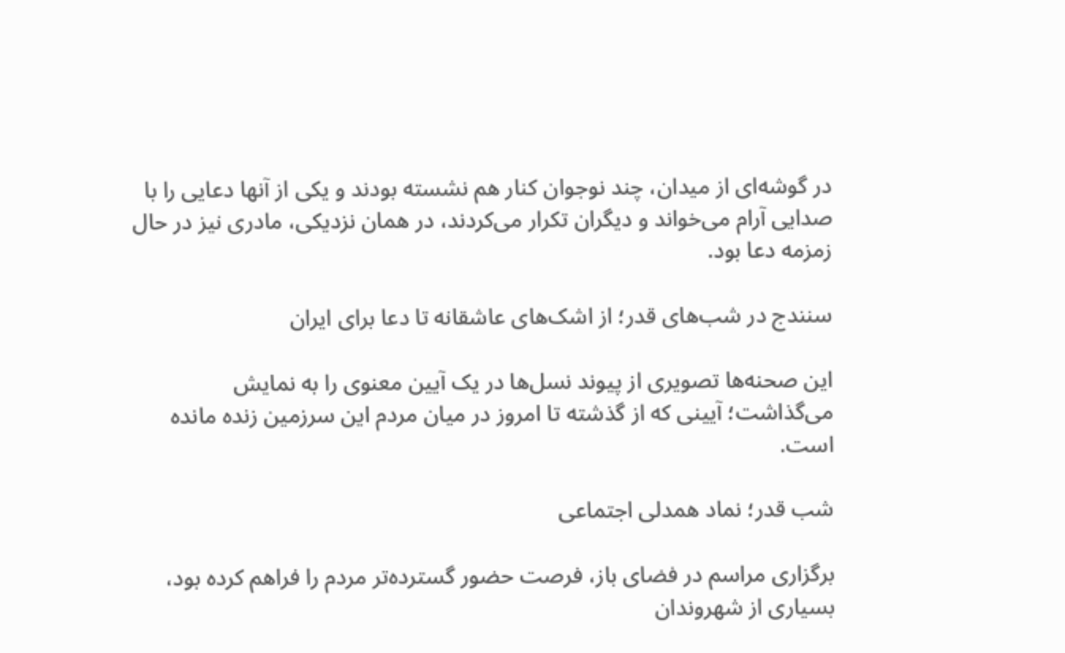در گوشه‌ای از میدان، چند نوجوان کنار هم نشسته بودند و یکی از آنها دعایی را با صدایی آرام می‌خواند و دیگران تکرار می‌کردند، در همان نزدیکی، مادری نیز در حال زمزمه دعا بود.

سنندج در شب‌های قدر؛ از اشک‌های عاشقانه تا دعا برای ایران

این صحنه‌ها تصویری از پیوند نسل‌ها در یک آیین معنوی را به نمایش می‌گذاشت؛ آیینی که از گذشته تا امروز در میان مردم این سرزمین زنده مانده است.

شب قدر؛ نماد همدلی اجتماعی

برگزاری مراسم در فضای باز، فرصت حضور گسترده‌تر مردم را فراهم کرده بود، بسیاری از شهروندان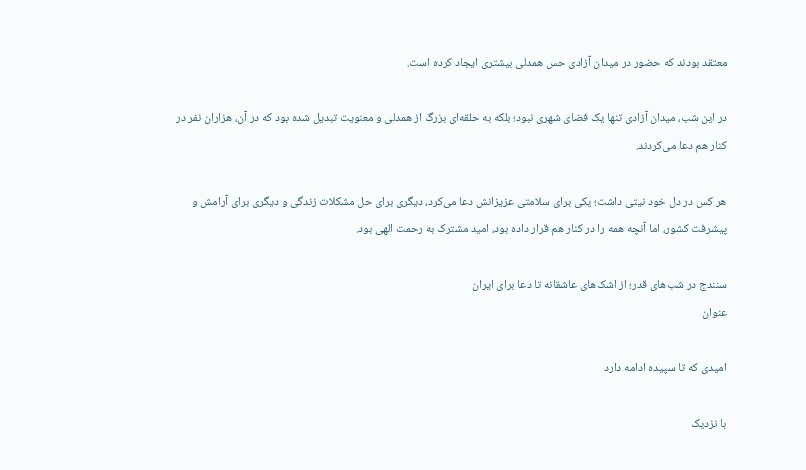معتقد بودند که حضور در میدان آزادی حس همدلی بیشتری ایجاد کرده است.

در این شب، میدان آزادی تنها یک فضای شهری نبود؛ بلکه به حلقه‌ای بزرگ از همدلی و معنویت تبدیل شده بود که در آن، هزاران نفر در کنار هم دعا می‌کردند.

هر کس در دل خود نیتی داشت؛ یکی برای سلامتی عزیزانش دعا می‌کرد، دیگری برای حل مشکلات زندگی و دیگری برای آرامش و پیشرفت کشور، اما آنچه همه را در کنار هم قرار داده بود، امید مشترک به رحمت الهی بود.

سنندج در شب‌های قدر؛ از اشک‌های عاشقانه تا دعا برای ایران
عنوان

امیدی که تا سپیده ادامه دارد

با نزدیک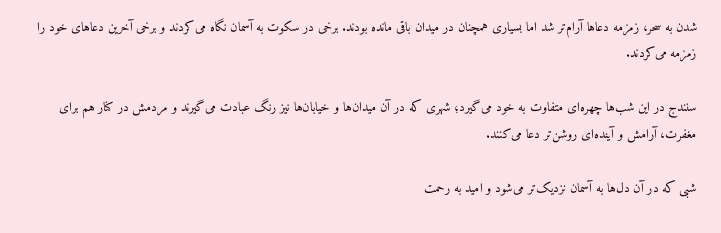شدن به سحر، زمزمه دعاها آرام‌تر شد اما بسیاری همچنان در میدان باقی مانده بودند. برخی در سکوت به آسمان نگاه می‌کردند و برخی آخرین دعاهای خود را زمزمه می‌کردند.

سنندج در این شب‌ها چهره‌ای متفاوت به خود می‌گیرد؛ شهری که در آن میدان‌ها و خیابان‌ها نیز رنگ عبادت می‌گیرند و مردمش در کنار هم برای مغفرت، آرامش و آینده‌ای روشن‌تر دعا می‌کنند.

شبی که در آن دل‌ها به آسمان نزدیک‌تر می‌شود و امید به رحمت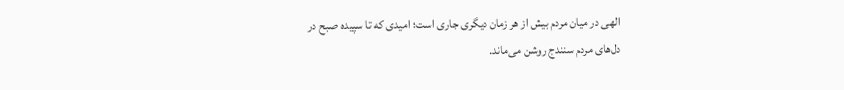الهی در میان مردم بیش از هر زمان دیگری جاری است؛ امیدی که تا سپیده صبح در دل‌های مردم سنندج روشن می‌ماند.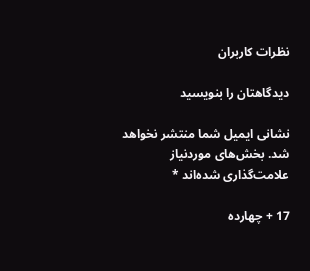نظرات کاربران

دیدگاهتان را بنویسید

نشانی ایمیل شما منتشر نخواهد شد. بخش‌های موردنیاز علامت‌گذاری شده‌اند *

17 + چهارده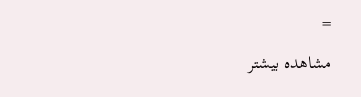=

مشاهده بیشتر